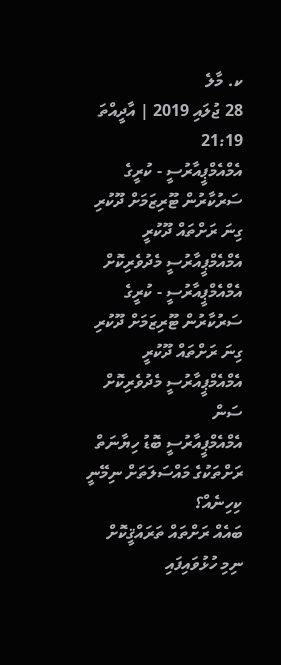ކ. މާލެ
28 ޖުލައި 2019 | އާދީއްތަ 21:19
އެމްއެމްޕީއާރުސީ - ކުރީގެ ސަރުކާރުން ޓޫރިޒަމަށް ދޫކުރި ގިނަ ރަށްތައް ދޫކުރީ އެމްއެމްޕީއާރުސީ މެދުވެރިކޮށް
އެމްއެމްޕީއާރުސީ - ކުރީގެ ސަރުކާރުން ޓޫރިޒަމަށް ދޫކުރި ގިނަ ރަށްތައް ދޫކުރީ އެމްއެމްޕީއާރުސީ މެދުވެރިކޮށް
ސަން
އެމްއެމްޕީއާރުސީ ބޮޑު ހިޔާނަތް
ރަށްތަކުގެ މައްސަލަތަށް ނިމޭނީ ކިހިނެއް؟
ބައެއް ރަށްތައް ތަރައްޤީކޮށް ނިމި ހުޅުވައިފައި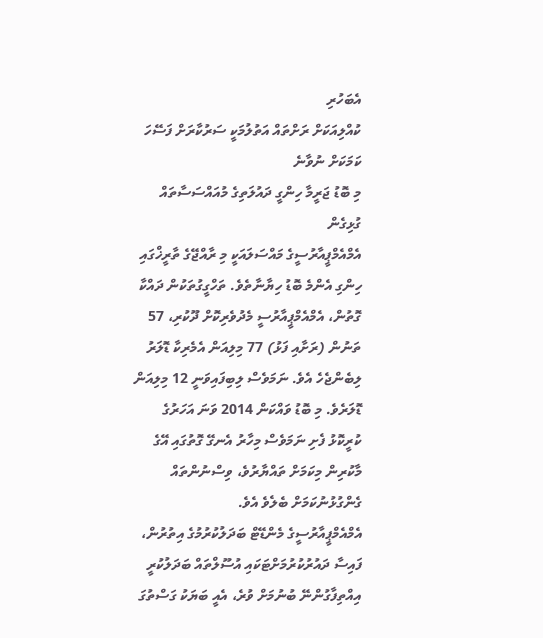އެބަހުރި
ކުއްލިއަކަށް ރަށްތައް އަތުލުމަކީ ސަރުކާރަށް ފަސޭހަ ކަމަކަށް ނުވާނެ
މި ބޮޑު ޖަރީމާ ހިންގީ ދައުލަތިގެ މުއައްސަސާތައް ގުޅިގެން
އެމްއެމްޕީއާރުސީގެ މައްސަލައަކީ މި ރާއްޖޭގެ ތާރީޚްގައި ހިންގި އެންމެ ބޮޑު ހިޔާނާތެވެ. ތަހްގީގުތަކުން ދައްކާ ގޮތުން، އެމްއެމްޕީއާރުސީ މެދުވެރިކޮށް ދޫކުރި، 57 ތަނުން (ރަށާއި ފަޅު) 77 މިލިއަން އެމެރިކާ ޑޮލަރު ލިބެންޖެހެ އެވެ. ނަމަވެސް ލިބިފައިވަނީ 12 މިލިއަން ޑޮލަރެވެ. މި ބޮޑު ވައްކަން 2014 ވަނަ އަހަރުގެ ކުރީކޮޅު ފެށި ނަމަވެސް މިހާރު އެނގޭ ގޮތުގައި އޭގެ މާކުރިން މިކަމަށް ތައްޔާރުވެ، ވިސްނުންތައް ގެންގުޅުނުކަމަށް ބެލެވެ އެވެ.
އެމްއެމްޕީއާރުސީގެ މެންޑޭޓް ބަދަލުކުރުމުގެ އިތުރުން، ފައިސާ ދައުރުކުރުމަށްޓަކައި އުސޫލްތައް ބަދަލުކުރީ އިއްތިފާގުންނޭ ބުނުމަށް ވުރެ، އެއީ ބަޔަކު ގަސްތުގަ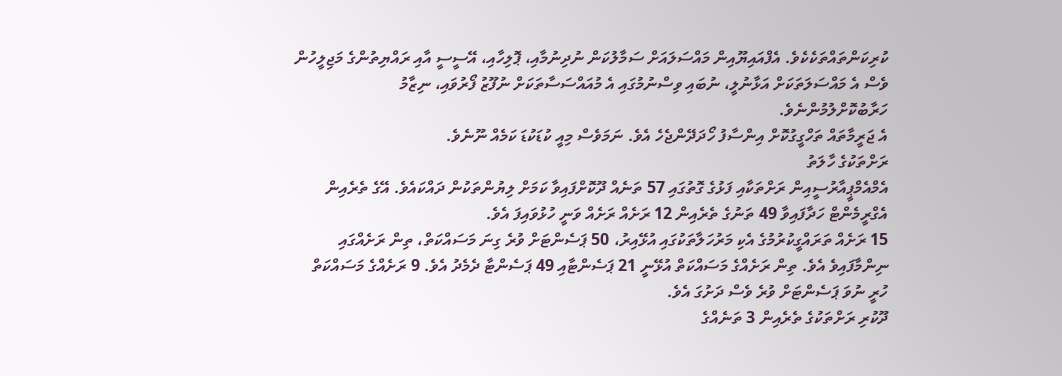ކުރިކަންތައްތަކެކެވެ. އެފްއައިޔޫއިން މައްސަލައަށް ސަމާލުކަން ނުދިނުމާއި، ޕޮލިހާއި، އޭސީސީ އާއި ރައްޔިތުންގެ މަޖިލީހުން ވެސް އެ މައްސަލަތަކަށް އަޅާނުލީ، ނުބައި ވިސްނުމުގައި އެ މުއައްސަސާތަކަށް ނުފޫޒު ފޯރުވައި، ނިޒާމު ހަރާބުކޮށްލުމުންނެވެ.
އެ ޖަރީމާތައް ތަހްގީގުކޮށް އިންސާފު ހޯދަދޭންޖެހެ އެވެ. ނަމަވެސް މިއީ ކުޑަކުޑަ ކަމެއް ނޫނެވެ.
ރަށްތަކުގެ ހާލަތު
އެމްއެމްޕީއާރުސީއިން ރަށްތަކާއި ފަޅުގެ ގޮތުގައި 57 ތަނެއް ދޫކޮށްފައިވާ ކަމަށް ލިޔުންތަކުން ދައްކައެވެ. އޭގެ ތެރެއިން އެގްރީމެންޓް ހަދާފައިވާ 49 ތަނުގެ ތެރެއިން 12 ރަށެއް ރަށެއް ވަނީ ހުޅުވައިފަ އެވެ.
15 ރަށެއް ތަރައްގީކުރުމުގެ އެކި މަރުހަލާތަކުގައި އުޅޭއިރު، 50 ޕަސެންޓަށް ވުރެ ގިނަ މަސައްކަތް، ތިން ރަށެއްގައި ނިންމާފައިވެ އެވެ. ތިން ރަށެއްގެ މަސައްކަތް އުޅޭނީ 21 ޕަސެންޓާއި 49 ޕަސެންޓާ ދެމެދު އެވެ. 9 ރަށެއްގެ މަސައްކަތް ހުރީ ނުވަ ޕަސެންޓަށް ވުރެ ވެސް ދަށުގަ އެވެ.
ދޫކުރި ރަށްތަކުގެ ތެރެއިން 3 ތަނެއްގެ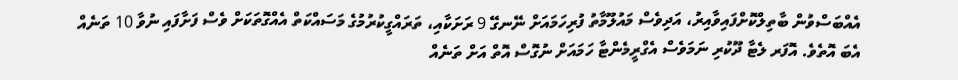އެއްބަސްވުން ބާތިލްކޮށްފައިވާއިރު، އަދިވެސް މައުލޫމާތު ފުރިހަމައަށް ނޭނގޭ 9 ރަށަކާއި، ތަރައްގީކުރުމުގެ މަސައްކަތް އެއްގޮތަކަށް ވެސް ފަށާފައި ނުވާ 10 ތަނެއް އެބަ އޮތެވެ. އޮފަރ ލެޓާ ދޫކުރި ނަމަވެސް އެގްރީމެންޓާ ހަމައަށް ނުގޮސް އޮތް އަށް ތަނެއް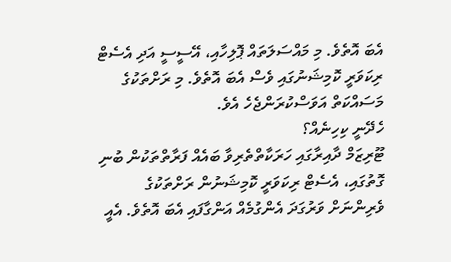އެބަ އޮތެވެ. މި މައްސަލަތައް ޕޮލިހާއި، އޭސީސީ އަދި އެސެޓް ރިކަވަރީ ކޮމިޝަނުގައި ވެސް އެބަ އޮތެވެ. މި ރަށްތަކުގެ މަސައްކަތް އަވަސްކުރަންޖެހެ އެވެ.
ހެދޭނީ ކިހިނެއް؟
ޓޫރިޒަމް ދާއިރާގައި ހަރަކާތްތެރިވާ ބައެއް ފަރާތްތަކުން ބުނި ގޮތުގައި، އެސެޓް ރިކަވަރީ ކޮމިޝަނުން ރަށްތަކުގެ ވެރިންނަށް ވަރުގަދަ އެންގުމެއް އަންގާފައި އެބަ އޮތެވެ. އެއީ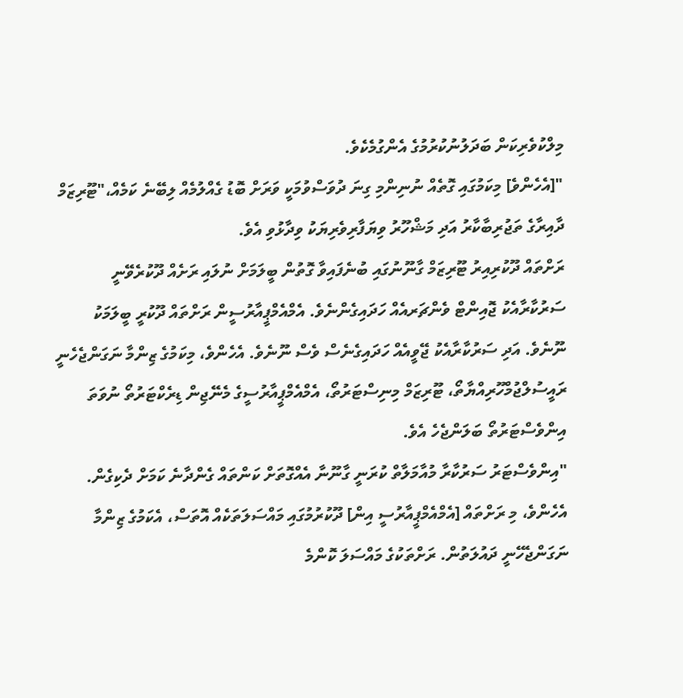މިލްކުވެރިކަން ބަދަލުނުކުރުމުގެ އެންގުމެކެވެ.
"[އެހެންވެ] މިކަމުގައި ގޮތެއް ނުނިންމި ގިނަ ދުވަސްވުމަކީ ވަރަށް ބޮޑު ގެއްލުމެއް ލިބޭނެ ކަމެއް،"ޓޫރިޒަމް ދާއިރާގެ ތަޖުރިބާކާރު އަދި މަޝްހޫރު ވިޔަފާރިވެރިޔަކު ވިދާޅުވި އެވެ.
ރަށްތައް ދޫކުރިއިރު ޓޫރިޒަމް ގާނޫނުގައި ބުނެފައިވާ ގޮތުން ބީލަމަށް ނުލައި ރަށެއް ދޫކުރެވޭނީ ސަރުކާރާއެކު ޖޮއިންޓް ވެންޗަރއެއް ހަދައިގެންނެވެ. އެމްއެމްޕީއާރުސީން ރަށްތައް ދޫކުރީ ބީލަމަކު ނޫނެވެ. އަދި ސަރުކާރާއެކު ޖޭވީއެއް ހަދައިގެނެސް ވެސް ނޫނެވެ. އެހެންވެ، މިކަމުގެ ޒިންމާ ނަގަންޖެހެނީ ރައީސުލްޖުމްހޫރިއްޔާތޯ، ޓޫރިޒަމް މިނިސްޓަރުތޯ، އެމްއެމްޕީއާރުސީގެ މެނޭޖިން ޑިރެކްޓަރުތޯ ނުވަތަ އިންވެސްޓަރުތޯ ބަލަންޖެހެ އެވެ.
"އިންވެސްޓަރު ސަރުކާރާ މުއާމަލާތް ކުރަނީ ގާނޫނާ އެއްގޮތަށް ކަންތައް ގެންދާނެ ކަމަށް ދެކިގެން. އެހެންވެ، މި ރަށްތައް [އެމްއެމްޕީއާރުސީ އިން] ދޫކުރުމުގައި މައްސަލަތަކެއް އޮތަސް، އެކަމުގެ ޒިންމާ ނަގަންޖެހޭނީ ދައުލަތުން. ރަށްތަކުގެ މައްސަލަ ކޮންމެ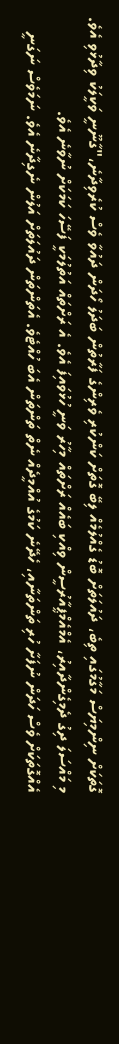ގޮތަކަށް ނިންމިޔަސް މަގާމުގައި ތިބެ، ދައުލަތަށް ބޮޑު ގެއްލުމެއް ލިބޭ ގޮތަށް ކަންކުރި ވެރިންގެ ފަރާތުން ބަދަލު ހޯދަން ދައުވާ ވެސް ކުރެވިދާނެ،"ގާނޫނީ ވަކީލަކު ވިދާޅުވި އެވެ.
މި މައްސަލަ ދިގު ދެމިގެންދާއިރު، އެމްއެމްޕީއާރުސީން ވިއްކި ބައެއް ރަށްތައް މިހާރު ވަނީ ހުޅުވައިފަ އެވެ. އެ ރަށްތައް އަތުލުމަކީ ފަސޭހަ ކަމަކަށް ނުވާނެ އެވެ.
އެއްގޮތަކަށް ވެސް ހަދަން ނުފަށާ ހުރި ތަންތަނާއި، ހެދޭނެ ކަމުގެ އުއްމީދެއް ނެތް ތަންތަން އެބަ ހުއްޓެވެ. އެތަންތަން ދައުލަތަށް އަލުން ނެގިދާނެ އެވެ. ނަމަވެސް ނަގަނީ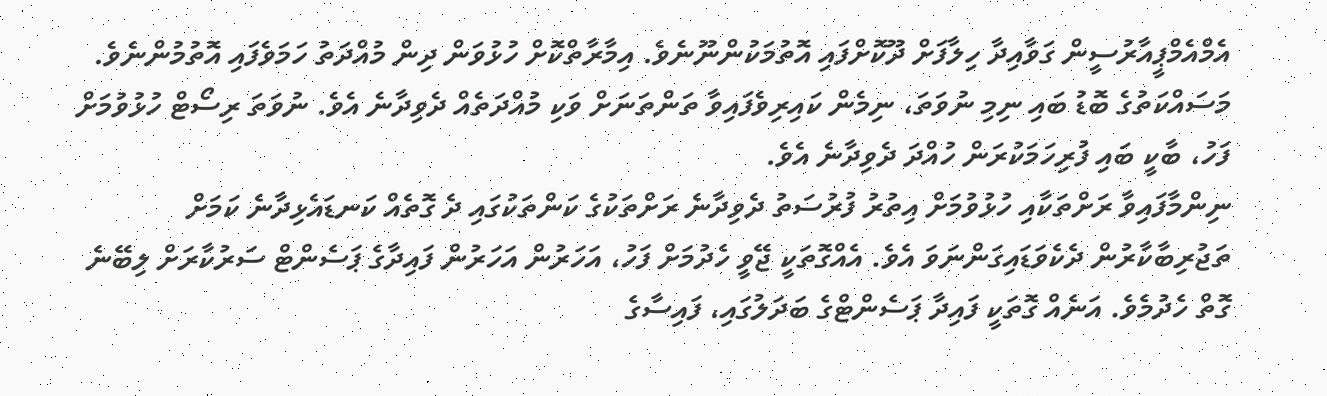އެމްއެމްޕީއާރުސީން ގަވާއިދާ ހިލާފަށް ދޫކޮށްފައި އޮތުމަކުންނޫނެވެ. އިމާރާތްކޮށް ހުޅުވަން ދިން މުއްދަތު ހަމަވެފައި އޮތުމުންނެވެ. މަސައްކަތުގެ ބޮޑު ބައި ނިމި ނުވަތަ، ނިމެން ކައިރިވެފައިވާ ތަންތަނަށް ވަކި މުއްދަތެއް ދެވިދާނެ އެވެ. ނުވަތަ ރިސޯޓް ހުޅުވުމަށް ފަހު، ބާކީ ބައި ފުރިހަމަކުރަން ހުއްދަ ދެވިދާނެ އެވެ.
ނިންމާފައިވާ ރަށްތަކާއި ހުޅުވުމަށް އިތުރު ފުރުސަތު ދެވިދާނެ ރަށްތަކުގެ ކަންތަކުގައި ދެ ގޮތެއް ކަނޑައެޅިދާނެ ކަމަށް ތަޖުރިބާކާރުން ދެކެވަޑައިގަންނަވަ އެވެ. އެއްގޮތަކީ ޖޭވީ ހެދުމަށް ފަހު، އަހަރުން އަހަރުން ފައިދާގެ ޕަސެންޓް ސަރުކާރަށް ލިބޭނެ ގޮތް ހެދުމެވެ. އަނެއް ގޮތަކީ ފައިދާ ޕަސެންޓްގެ ބަދަލުގައި، ފައިސާގެ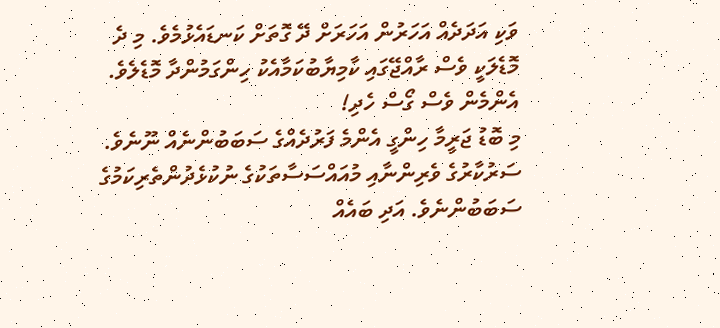ވަކި އަދަދެއް އަހަރުން އަހަރަށް ދޭ ގޮތަށް ކަނޑައެޅުމެވެ. މި ދެ މޮޑެލަކީ ވެސް ރާއްޖޭގައި ކާމިޔާބުކަމާއެކު ހިންގަމުންދާ މޮޑެލެވެ.
އެންމެން ވެސް ގޯސް ހެދި!
މި ބޮޑު ޖަރީމާ ހިންގީ އެންމެ ފަރުދެއްގެ ސަބަބުންނެއް ނޫނެވެ. ސަރުކާރުގެ ވެރިންނާއި މުއައްސަސާތަކުގެ ނުކުޅެދުންތެރިކަމުގެ ސަބަބުންނެވެ. އަދި ބައެއް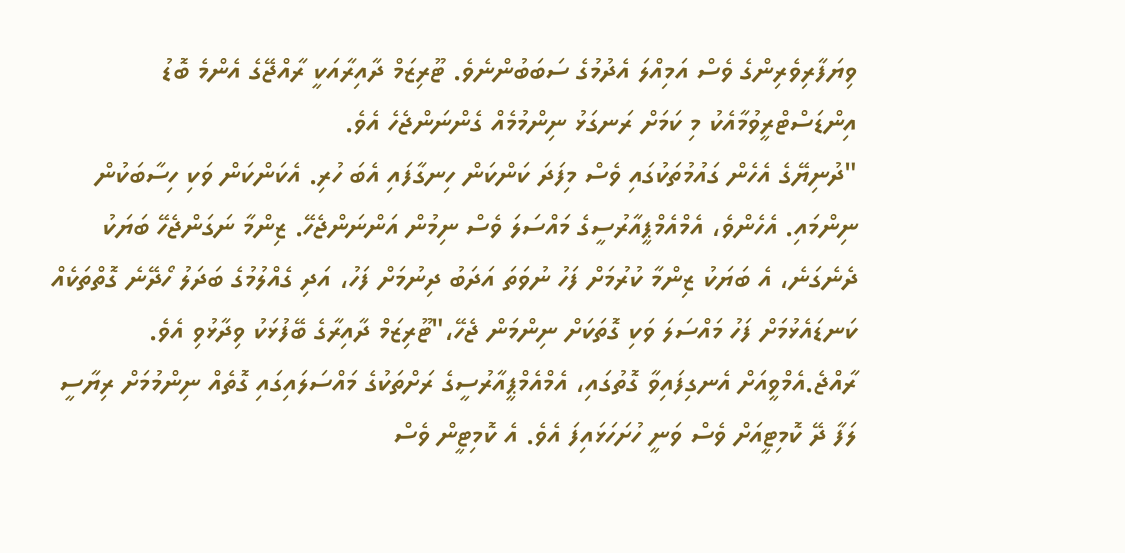ވިޔަފާރިވެރިންގެ ވެސް އަމިއްލަ އެދުމުގެ ސަބަބުންނެވެ. ޓޫރިޒަމް ދާއިރާއަކީ ރާއްޖޭގެ އެންމެ ބޮޑު އިންޑަސްޓްރީވުމާއެކު މި ކަމަށް ރަނގަޅު ނިންމުމެއް ގެންނަންޖެހެ އެވެ.
"ދުނިޔޭގެ އެހެން ގައުމުތަކުގައި ވެސް މިފަދަ ކަންކަން ހިނގާފައި އެބަ ހުރި. އެކަންކަން ވަކި ހިސާބަކުން ނިންމައި. އެހެންވެ، އެމްއެމްޕީއާރުސީގެ މައްސަލަ ވެސް ނިމުން އަންނަންޖެހޭ. ޒިންމާ ނަގަންޖެހޭ ބަޔަކު ދެނެގަނެ، އެ ބަޔަކު ޒިންމާ ކުރުމަށް ފަހު ނުވަތަ އަދަބު ދިނުމަށް ފަހު، އަދި ގެއްލުމުގެ ބަދަލު ހޯދޭނެ ގޮތްތަކެއް ކަނޑައެޅުމަށް ފަހު މައްސަލަ ވަކި ގޮތަކަށް ނިންމަން ޖެހޭ،"ޓޫރިޒަމް ދާއިރާގެ ބޭފުޅަކު ވިދާޅުވި އެވެ.
ރާއްޖެ.އެމްވީއަށް އެނގިފައިވާ ގޮތުގައި، އެމްއެމްޕީއާރުސީގެ ރަށްތަކުގެ މައްސަލައިގައި ގޮތެއް ނިންމުމަށް ރިޔާސީ ލަފާ ދޭ ކޮމިޓީއަށް ވެސް ވަނީ ހުށަހަޅައިފަ އެވެ. އެ ކޮމިޓީން ވެސް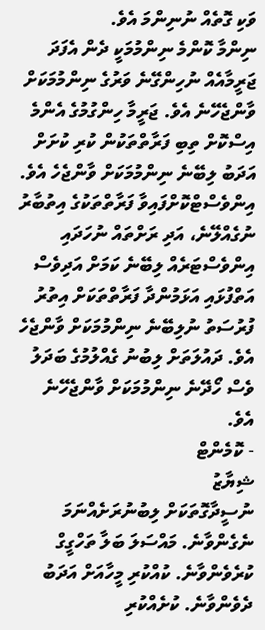ވަކި ގޮތެއް ނުނިންމަ އެވެ.
ނިންމާ ކޮންމެ ނިންމުމަކީ ދެން އެފަދަ ޖަރީމާއެއް ނުހިންގޭނެ ވަރުގެ ނިންމުމަކަށް ވާންޖެހޭނެ އެވެ. ޖަރީމާ ހިންގުމުގެ އެންމެ އިސްކޮށް ތިބި ފަރާތްތަކުން ކުރި ކުށަށް އަދަބު ލިބޭނެ ނިންމުމަކަށް ވާންޖެހެ އެވެ. އިންވެސްޓްކޮށްފައިވާ ފަރާތްތަކުގެ އިތުބާރު ނުގެއްލޭނެ، އަދި ރަށްތައް ނުހަދައި އިންވެސްޓަރެއް ލިބޭނެ ކަމަށް އަދިވެސް އަތްފުޅައި އަޅަމުންދާ ފަރާތްތަކަށް އިތުރު ފުރުސަތު ނުލިބޭނެ ނިންމުމަކަށް ވާންޖެހެ އެވެ. ދައުލަތަށް ލިބުނު ގެއްލުމުގެ ބަދަލު ވެސް ހޯދޭނެ ނިންމުމަކަށް ވާންޖެހޭނެ އެވެ.
- ކޮމެންޓް
ޝިޔާޒު
ނުސީދާގޮތަކަށް ލިބުނުރަށެއްނަމަ ނެގެންވާނެ. މައްސަލަ ބަލާ ތަހްގީގް ކުރެވެންވާނެ. ކުއްކުރި މީހާއަށް އަދަބު ދެވެންވާނެ. ކުށެއްކުރި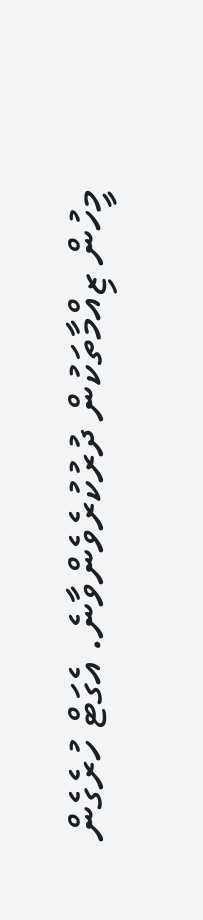މީހުން ޒިއްމާތަކުން ދުރުކުރެވެންވާނެ. އެގަޓް ހުރެގެން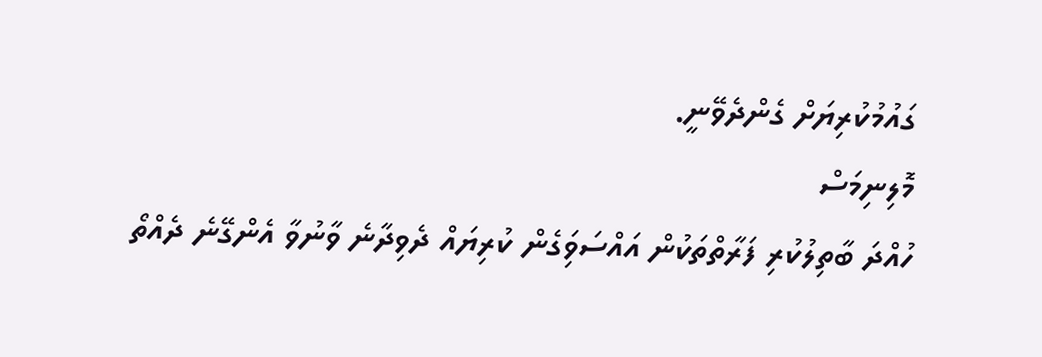ގައުމުކުރިޔަށް ގެންދެވޭނީ.
މޮލިނިމަސް
ހުއްދަ ބާތިލުކުރި ފަރާތްތަކުން އައްސަވަިގެން ކުރިޔައް ދެވިދާނެ ވާނުވާ އެންގޭނެ ދެއްތޯ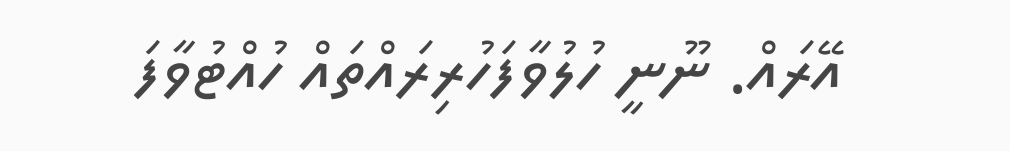އޭރައް. ނޫނީ ހުލުވާފަހުރިރައްތައް ހުއްޓުވާފަ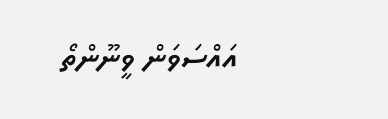އައްސަވަން ވީނޫންތޯ